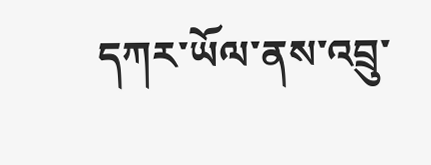དཀར་ཡོལ་ནས་འབྲུ་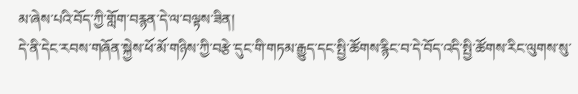མ་ཞེས་པའི་བོད་ཀྱི་གློག་བརྙན་དེ་ལ་བལྟས་ཟིན།
དེ་ནི་དེང་རབས་གཞོན་སྐྱེས་ཕོ་མོ་གཉིས་ཀྱི་བརྩེ་དུང་གི་གཏམ་རྒྱུད་དང་སྤྱི་ཚོགས་རྙིང་བ་དེ་བོད་འདི་སྤྱི་ཚོགས་རིང་ལུགས་སུ་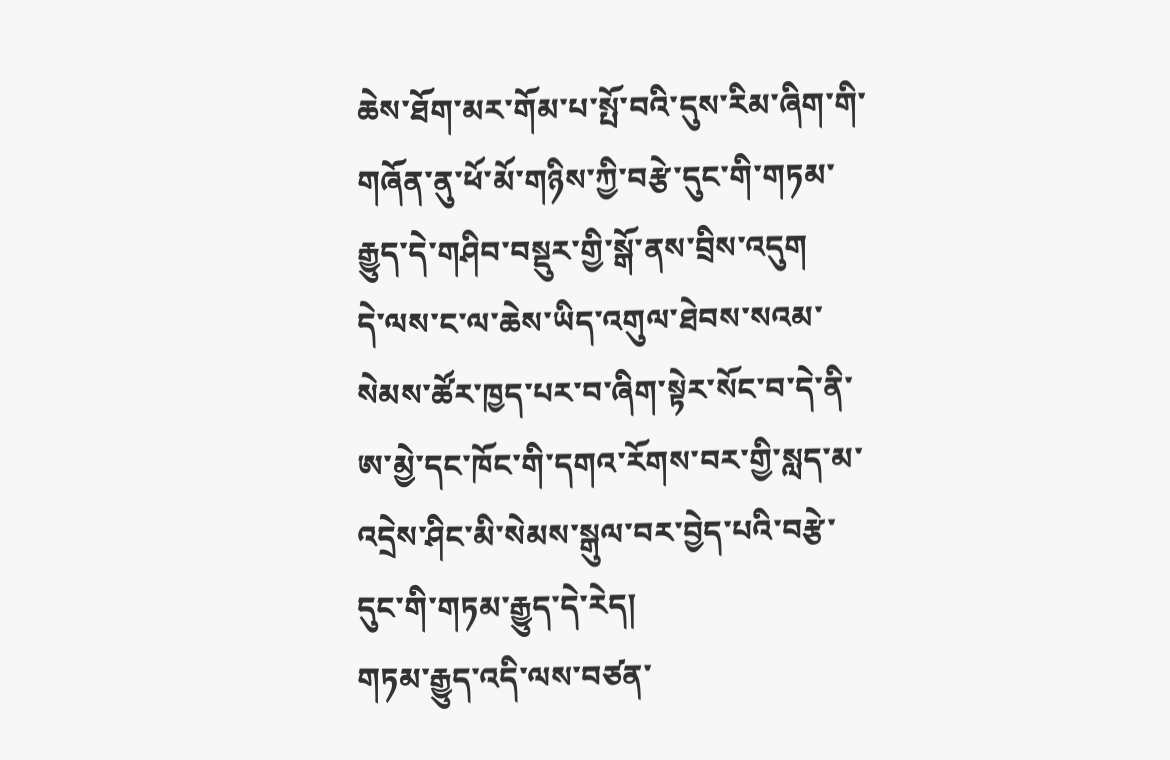ཆེས་ཐོག་མར་གོམ་པ་སྤོ་བའི་དུས་རིམ་ཞིག་གི་གཞོན་ནུ་ཕོ་མོ་གཉིས་ཀྱི་བརྩེ་དུང་གི་གཏམ་རྒྱུད་དེ་གཤིབ་བསྡུར་གྱི་སྒོ་ནས་བྲིས་འདུག
དེ་ལས་ང་ལ་ཆེས་ཡིད་འགུལ་ཐེབས་སའམ་སེམས་ཚོར་ཁྱད་པར་བ་ཞིག་སྟེར་སོང་བ་དེ་ནི་ཨ་མྱེ་དང་ཁོང་གི་དགའ་རོགས་བར་གྱི་སླད་མ་འདྲེས་ཤིང་མི་སེམས་སྒུལ་བར་བྱེད་པའི་བརྩེ་དུང་གི་གཏམ་རྒྱུད་དེ་རེད།
གཏམ་རྒྱུད་འདི་ལས་བཙན་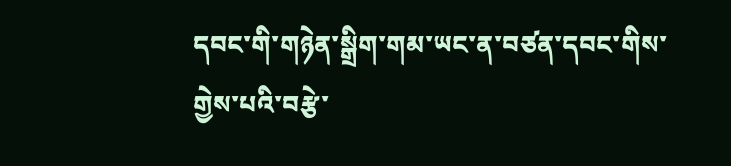དབང་གི་གཉེན་སྒྲིག་གམ་ཡང་ན་བཙན་དབང་གིས་གྱེས་པའི་བརྩེ་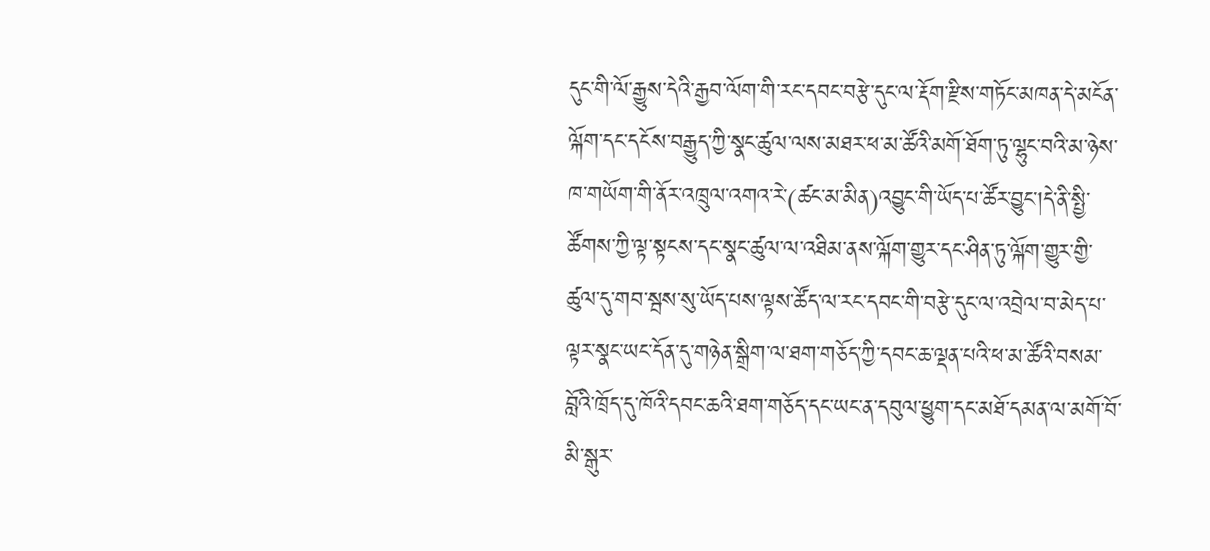དུང་གི་ལོ་རྒྱུས་དེའི་རྒྱབ་ལོག་གི་རང་དབང་བརྩེ་དུང་ལ་རྡོག་རྫིས་གཏོང་མཁན་དེ་མངོན་ལྐོག་དང་དངོས་བརྒྱུད་ཀྱི་སྣང་ཚུལ་ལས་མཐར་ཕ་མ་ཚོའི་མགོ་ཐོག་ཏུ་ལྷུང་བའི་མ་ཉེས་ཁ་གཡོག་གི་ནོར་འཁྲུལ་འགའ་རེ་(ཚང་མ་མིན)འབྱུང་གི་ཡོད་པ་ཚོར་བྱུང་།དེ་ནི་སྤྱི་ཚོགས་ཀྱི་ལྟ་སྟངས་དང་སྣང་ཚུལ་ལ་འཐིམ་ནས་ལྐོག་གྱུར་དང་ཤིན་ཏུ་ལྐོག་གྱུར་གྱི་ཚུལ་དུ་གབ་སྦས་སུ་ཡོད་པས་ལྟས་ཚོད་ལ་རང་དབང་གི་བརྩེ་དུང་ལ་འབྲེལ་བ་མེད་པ་ལྟར་སྣང་ཡང་དོན་དུ་གཉེན་སྒྲིག་ལ་ཐག་གཅོད་ཀྱི་དབང་ཆ་ལྡན་པའི་ཕ་མ་ཚོའི་བསམ་བློའི་ཁྲོད་དུ་ཁོའི་དབང་ཆའི་ཐག་གཅོད་དང་ཡང་ན་དབུལ་ཕྱུག་དང་མཐོ་དམན་ལ་མགོ་བོ་མི་སྒུར་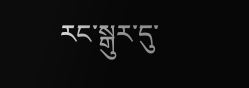རང་སྒུར་དུ་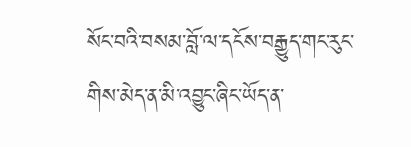སོང་བའི་བསམ་བློ་ལ་དངོས་བརྒྱུད་གང་རུང་གིས་མེད་ན་མི་འབྱུང་ཞིང་ཡོད་ན་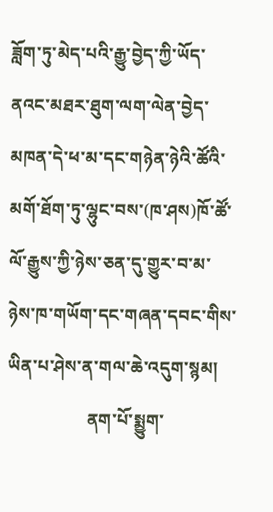ཟློག་ཏུ་མེད་པའི་རྒྱུ་བྱེད་ཀྱི་ཡོད་ནའང་མཐར་ཐུག་ལག་ལེན་བྱེད་མཁན་དེ་ཕ་མ་དང་གཉེན་ཉེའི་ཚོའི་མགོ་ཐོག་ཏུ་ལྷུང་བས་(ཁ་ཤས)ཁོ་ཚོ་ལོ་རྒྱུས་ཀྱི་ཉེས་ཅན་དུ་གྱུར་བ་མ་ཉེས་ཁ་གཡོག་དང་གཞན་དབང་གིས་ཡིན་པ་ཤེས་ན་གལ་ཆེ་འདུག་སྙམ།
                  ནག་པོ་སྨྱུག་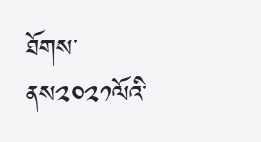ཐོགས་ནས༢༠༢༡ལོའི་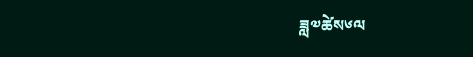ཟླ༧ཚེས༦ལ